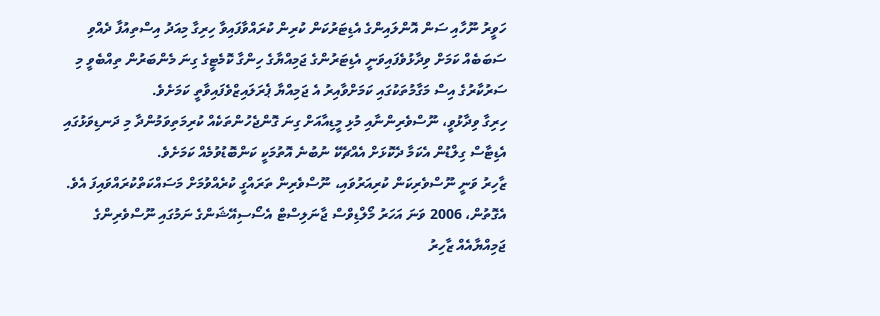ހަވީރު ނޫހާއި ސަން އޮންލައިންގެ އެޑިޓަރުކަން ކުރިން ކުރައްވާފައިވާ ހިރިގާ މިއަދު އިސްތިއުފާ ދެއްވި ސަބަބެއް ކަމަށް ވިދާޅުވެފައިވަނީ އެޑިޓަރުންގެ ޖަމިއްޔާގެ ހިންގާ ކޮމެޓީގެ ގިނަ މެންބަރުން ތިއްބެވީ މި ސަރުކާރުގެ އިސް މަގާމުތަކުގައި ކަމަށްވާއިރު އެ ޖަމިއްޔާ ޕެރަލައިޒްވެފައިވާތީ ކަމަށެވެ.
ހިރިގާ ވިދާޅުވީ، ނޫސްވެރިންނާއި މުޅި މީޑިއާއަށް ގިނަ ގޮންޖެހުންތަކެއް ކުރިމަތިވަމުންދާ މި ދަނޑިވަޅުގައި އެޑިޓާސް ގިލްޑުން އެކަމާ ދެކޮޅަށް އެއްޗެކޭ ނުބުނެ އޮތުމަކީ ކަންބޮޑުވުމެއް ކަމަށެވެ.
ޒާހިރު ވަނީ ނޫސްވެރިކަން ކުރިއަރުވައި، ނޫސްވެރިން ތަރައްގީ ކުރެއްވުމަށް މަސައްކަތްކުރައްވައިފަ އެވެ. އެގޮތުން، 2006 ވަނަ އަހަރު މޯލްޑިވްސް ޖާނަލިސްޓް އެސޯސިއޭޝަންގެ ނަމުގައި ނޫސްވެރިންގެ ޖަމިއްޔާއެއް ޒާހިރު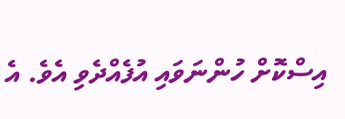އިސްކޮށް ހުންނަވައި އުފެއްދެވި އެވެ. އެ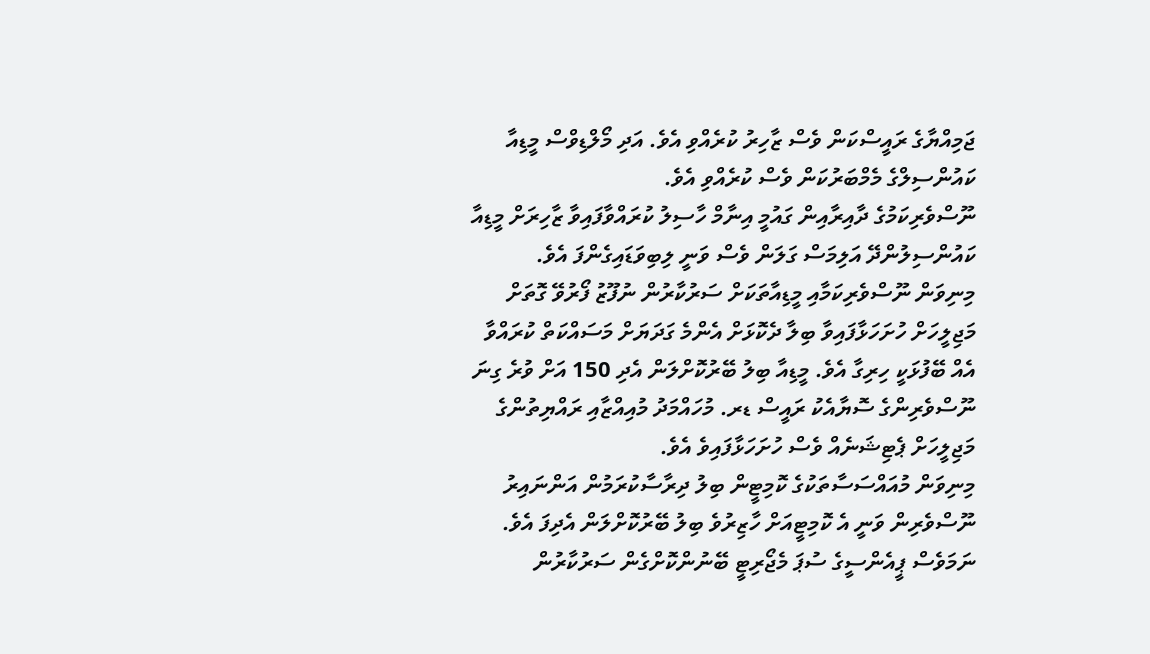ޖަމިއްޔާގެ ރައީސްކަން ވެސް ޒާހިރު ކުރެއްވި އެވެ. އަދި މޯލްޑިވްސް މީޑިއާ ކައުންސިލްގެ މެމްބަރުކަން ވެސް ކުރެއްވި އެވެ.
ނޫސްވެރިކަމުގެ ދާއިރާއިން ގައުމީ އިނާމް ހާސިލު ކުރައްވާފައިވާ ޒާހިރަށް މީޑިއާ ކައުންސިލުންދޭ އަލިމަސް ގަލަން ވެސް ވަނީ ލިބިވަޑައިގެންފަ އެވެ.
މިނިވަން ނޫސްވެރިކަމާއި މީޑިއާތަކަށް ސަރުކާރުން ނުފޫޒު ފޯރުވޭ ގޮތަށް މަޖިލީހަށް ހުށަހަޅާފައިވާ ބިލާ ދެކޮޅަށް އެންމެ ގަދަޔަށް މަސައްކަތް ކުރައްވާ އެއް ބޭފުޅަކީ ހިރިގާ އެވެ. މީޑިއާ ބިލު ބޭރުކޮށްލަން އެދި 150 އަށް ވުރެ ގިނަ ނޫސްވެރިންގެ ސޮޔާއެކު ރައީސް ޑރ. މުހައްމަދު މުއިއްޒާއި ރައްޔިތުންގެ މަޖިލީހަށް ޕެޓިޝަނެއް ވެސް ހުށަހަޅާފައިވެ އެވެ.
މިނިވަން މުއައްސަސާތަކުގެ ކޮމިޓީން ބިލު ދިރާސާކުރަމުން އަންނައިރު ނޫސްވެރިން ވަނީ އެ ކޮމިޓީއަށް ހާޒިރުވެ ބިލު ބޭރުކޮށްލަން އެދިފަ އެވެ. ނަމަވެސް ޕީއެންސީގެ ސުޕަ މެޖޯރިޓީ ބޭނުންކޮށްގެން ސަރުކާރުން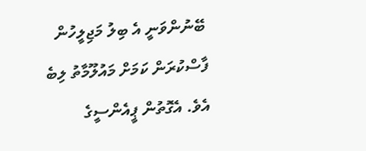ބޭނުންވަނީ އެ ބިލު މަޖިލީހުން ފާސްކުރަން ކަމަށް މައުލޫމާތު ލިބެ އެވެ. އެގޮތުން ޕީއެންސީގެ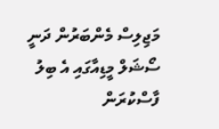މަޖިލިސް މެންބަރުން ދަނީ ސޯޝަލް މީޑިއާގައި އެ ބިލު ފާސްކުރަން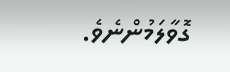ގޮވާލަމުންނެވެ.